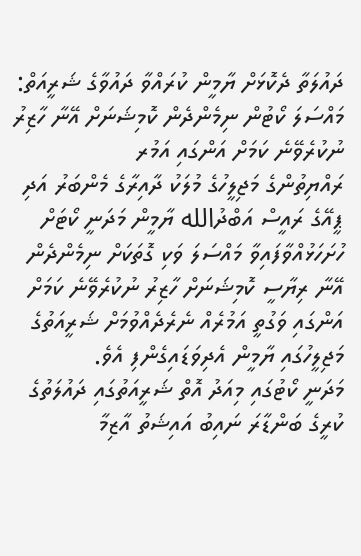ދައުލަތާ ދެކޮޅަށް ޔާމީން ކުރައްވާ ދައުވާގެ ޝަރީއަތް: މައްސަލަ ކޯޓުން ނިމެންދެން ކޮމިޝަނަށް އޭނާ ހާޒިރު ނުކުރެވޭނެ ކަމަށް އަންގައި އަމުރ
ރައްޔިތުންގެ މަޖިލީހުގެ މުލަކު ދާއިރާގެ މެންބަރު އަދި ޕީއޭގެ ރައީސް އަބްދުالله ޔާމީން މަދަނީ ކޯޓަށް ހުށަހަޅުއްވާފައިވާ މައްސަލަ ވަކި ގޮތަކަށް ނިމެންދެން އޭނާ ރިޔާސީ ކޮމިޝަނަށް ހާޒިރު ނުކުރެވޭނެ ކަމަށް އަންގައި ވަގުތީ އަމުރެއް ނެރެދެއްވުމަށް ޝަރީއަތުގެ މަޖިލީހުގައި ޔާމީން އެދިވަޑައިގެންފި އެވެ.
މަދަނީ ކޯޓުގައި މިއަދު އޮތް ޝަރީއަތުގައި ދައުލަތުގެ ކުރީގެ ބަންޑާރަ ނައިބު އައިޝަތު އާޒިމާ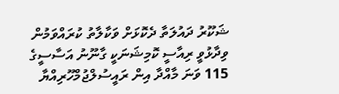ޝަކޫރު ދައުލަތާ ދެކޮޅަށް ވަކާލާތު ކުރައްވަމުން ވިދާޅުވީ ރިއާސީ ކޮމިޝަނަކީ ގާނޫނު އަސާސީގެ 115 ވަނަ މާއްދާ އިން ރައީސުލްޖުމްހޫރިއްޔާ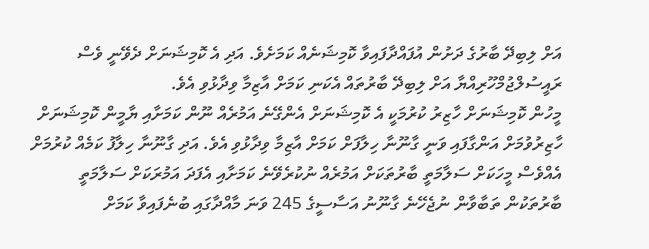އަށް ލިބިދޭ ބާރުގެ ދަށުން އުފައްދާފައިވާ ކޮމިޝަނެއް ކަމަށެވެ. އަދި އެ ކޮމިޝަނަށް ދެވޭނީ ވެސް ރައީސުލްޖުމްހޫރިއްޔާ އަށް ލިބިދޭ ބާރުތައް އެކަނި ކަމަށް އާޒިމާ ވިދާޅުވި އެވެ.
މީހުން ކޮމިޝަނަށް ހާޒިރު ކުރުމަކީ އެ ކޮމިޝަނަށް އެންގޭނެ އަމުރެއް ނޫން ކަމަށާއި ޔާމީން ކޮމިޝަނަށް ހާޒިރުވުމަށް އަންގާފައި ވަނީ ގާނޫނާ ހިލާފަށް ކަމަށް އާޒިމާ ވިދާޅުވި އެވެ. އަދި ގާނޫނާ ހިލާފު ކަމެއް ކުރުމަށް އެއްވެސް މީހަކަށް ސަލާމަތީ ބާރުތަކަށް އަމުރެއް ނުކުރެވޭނެ ކަމަށާއި އެފަދަ އަމުރަކަށް ސަލާމަތީ ބާރުތަކުން ތަބާވާން ނުޖެހޭނެ ގާނޫނު އަސާސީގެ 245 ވަނަ މާއްދާގައި ބުނެފައިވާ ކަމަށް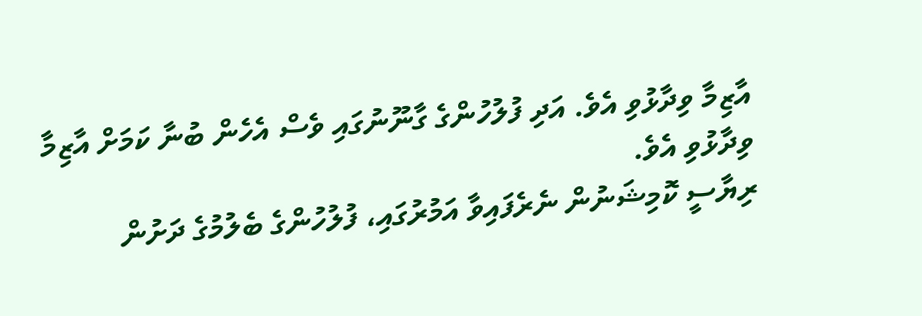އާޒިމާ ވިދާޅުވި އެވެ. އަދި ފުލުހުންގެ ގާނޫނުގައި ވެސް އެހެން ބުނާ ކަމަށް އާޒިމާ ވިދާޅުވި އެވެ.
ރިޔާސީ ކޮމިޝަނުން ނެރެފައިވާ އަމުރުގައި، ފުލުހުންގެ ބެލުމުގެ ދަށުން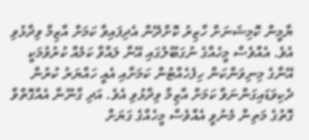ޔާމީން ކޮމިޝަނަށް ހާޒިރު ކޮށްދޭން އެދިފައިވާ ކަމަށް އާޒިމާ ވިދާޅުވި އެވެ. އެއްވެސް މީހެއްގެ ނުގަބޫލުގައި އޭނާ ލައްވާ ކަމެއް ކުރުވުމަކީ އޭނާގެ މިނިވަންކަން ހިފެހެއްޓުން ކަމަށާއި އެއީ ހައްޔަރު ކުރުން ދެކިވަޑައިގަންނަވާ ކަމަށް އާޒިމާ ވިދާޅުވި އެވެ. އަދި ގާނޫނާ އެއްގޮތްވާ ގޮތުގެ މަތިން މެނުވީ އެއްވެސް މީހެއްގެ ގަޔަށް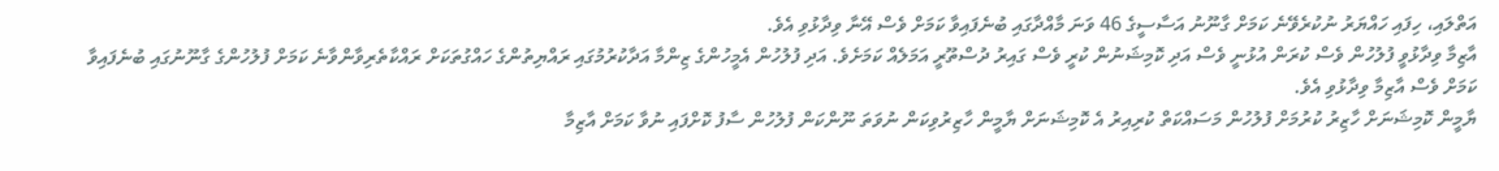އަތްލައި، ހިފައި ހައްޔަރު ނުކުރެވޭނެ ކަމަށް ގާނޫނު އަސާސީގެ 46 ވަނަ މާއްދާގައި ބުނެފައިވާ ކަމަށް ވެސް އޭނާ ވިދާޅުވި އެވެ.
އާޒިމާ ވިދާޅުވީ ފުލުހުން ވެސް ކުރަން އުޅުނީ ވެސް އަދި ކޮމިޝަނުން ކުރީ ވެސް ގައިރު ދުސްތޫރީ އަމަލެއް ކަމަށެވެ. އަދި ފުލުހުން އެމީހުންގެ ޒިންމާ އަދާކުރުމުގައި ރައްޔިތުންގެ ހައްގުތަކަށް ރައްކާތެރިވާންވާނެ ކަމަށް ފުލުހުންގެ ގާނޫނުގައި ބުނެފައިވާ ކަމަށް ވެސް އާޒިމާ ވިދާޅުވި އެވެ.
ޔާމީން ކޮމިޝަނަށް ހާޒިރު ކުރުމަށް ފުލުހުން މަސައްކަތް ކުރިއިރު އެ ކޮމިޝަނަށް ޔާމީން ހާޒިރުވިކަން ނުވަތަ ނޫންކަން ފުލުހުން ސާފު ކޮށްފައި ނުވާ ކަމަށް އާޒިމާ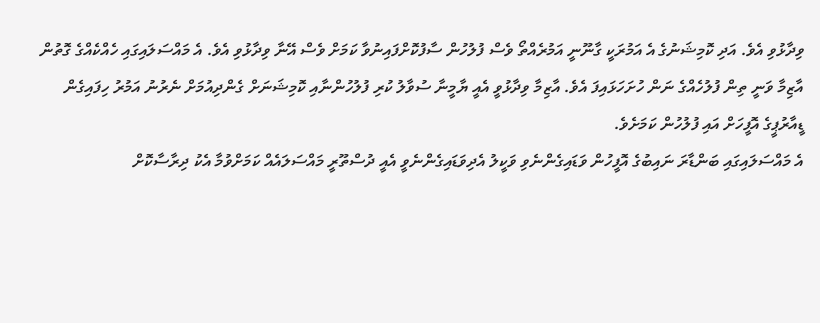ވިދާޅުވި އެވެ. އަދި ކޮމިޝަނުގެ އެ އަމުރަކީ ގާނޫނީ އަމުރެއްތޯ ވެސް ފުލުހުން ސާފުކޮށްފައިނުވާ ކަމަށް ވެސް އޭނާ ވިދާޅުވި އެވެ. އެ މައްސަލައިގައި ހެއްކެއްގެ ގޮތުން އާޒިމާ ވަނީ ތިން ފުލުހެއްގެ ނަން ހުށަހަޅައިފަ އެވެ. އާޒިމާ ވިދާޅުވީ އެއީ ޔާމީނާ ސުވާލު ކުރި ފުލުހުންނާއި ކޮމިޝަނަށް ގެންދިއުމަށް ނެރުނު އަމުރު ހިފައިގެން ޑީއާރުޕީގެ އޮފީހަށް އައި ފުލުހުން ކަމަށެވެ.
އެ މައްސަލައިގައި ބަންޑާރަ ނައިބުގެ އޮފީހުން ވަޑައިގެންނެވި ވަކީލު އެދިވަޑައިގެންނެވީ އެއީ ދުސްތޫރީ މައްސަލައެއް ކަމަށްވުމާ އެކު ދިރާސާކޮށް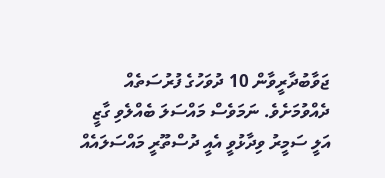ޖަވާބުދާރީވާން 10 ދުވަހުގެ ފުރުސަތެއް ދެއްވުމަށެވެ. ނަމަވެސް މައްސަލަ ބެއްލެވި ގާޒީ އަލީ ސަމީރު ވިދާޅުވީ އެއީ ދުސްތޫރީ މައްސަލައެއް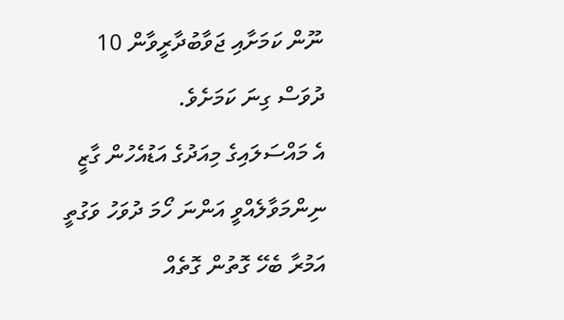ނޫން ކަމަށާއި ޖަވާބުދާރީވާން 10 ދުވަސް ގިނަ ކަމަށެވެ.
އެ މައްސަލައިގެ މިއަދުގެ އަޑުއެހުން ގާޒީ ނިންމަވާލެއްވީ އަންނަ ހޯމަ ދުވަހު ވަގުތީ އަމުރާ ބެހޭ ގޮތުން ގޮތެއް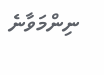ނިންމަވާނެ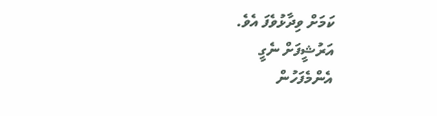ކަމަށް ވިދާޅުވެފަ އެވެ.
އަރުޝީފަށް ނެގީ
އެންމެފަހުން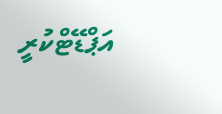އަޕްޑޭޓްކުރީ